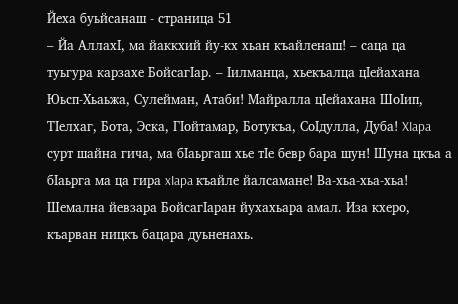Йеха буьйсанаш - страница 51
– Йа АллахI, ма йаккхий йу-кх хьан къайленаш! – саца ца туьгура карзахе БойсагIар. – Iилманца, хьекъалца цIейахана Юьсп-Хьаьжа, Сулейман, Атаби! Майралла цIейахана ШоIип, ТIелхаг, Бота, Эска, ГIойтамар, Ботукъа, СоIдулла, Дуба! XIapa сурт шайна гича, ма бIаьргаш хье тIе бевр бара шун! Шуна цкъа а бIаьрга ма ца гира xIapa къайле йалсамане! Ва-хьа-хьа-хьа!
Шемална йевзара БойсагIаран йухахьара амал. Иза кхеро, къарван ницкъ бацара дуьненахь.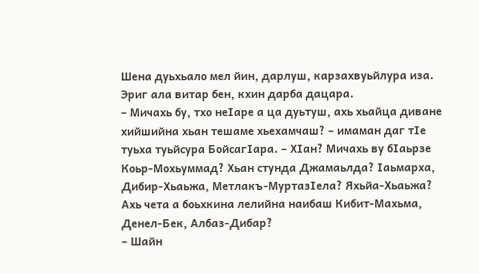Шена дуьхьало мел йин, дарлуш, карзахвуьйлура иза. Эриг ала витар бен, кхин дарба дацара.
– Мичахь бу, тхо неIаре а ца дуьтуш, ахь хьайца диване хийшийна хьан тешаме хьехамчаш? – имаман даг тIе туьха туьйсура БойсагIара. – ХIан? Мичахь ву бIаьрзе Коьр-Мохьуммад? Хьан стунда Джамаьлда? Iаьмарха, Дибир-Хьаьжа, Метлакъ-МуртазIела? Яхьйа-Хьаьжа? Ахь чета а боьхкина лелийна наибаш Кибит-Махьма, Денел-Бек, Албаз-Дибар?
– Шайн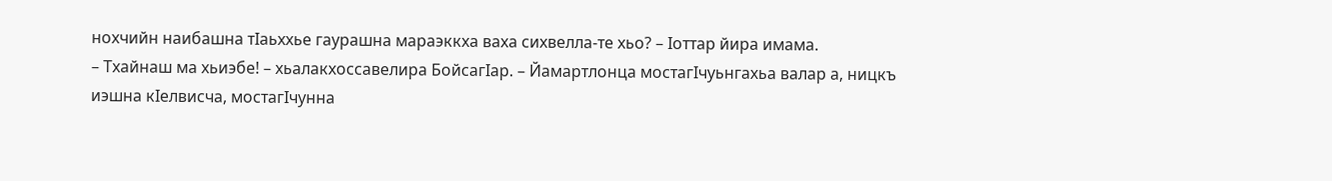нохчийн наибашна тIаьххье гаурашна мараэккха ваха сихвелла-те хьо? – Iоттар йира имама.
– Тхайнаш ма хьиэбе! – хьалакхоссавелира БойсагIар. – Йамартлонца мостагIчуьнгахьа валар а, ницкъ иэшна кIелвисча, мостагIчунна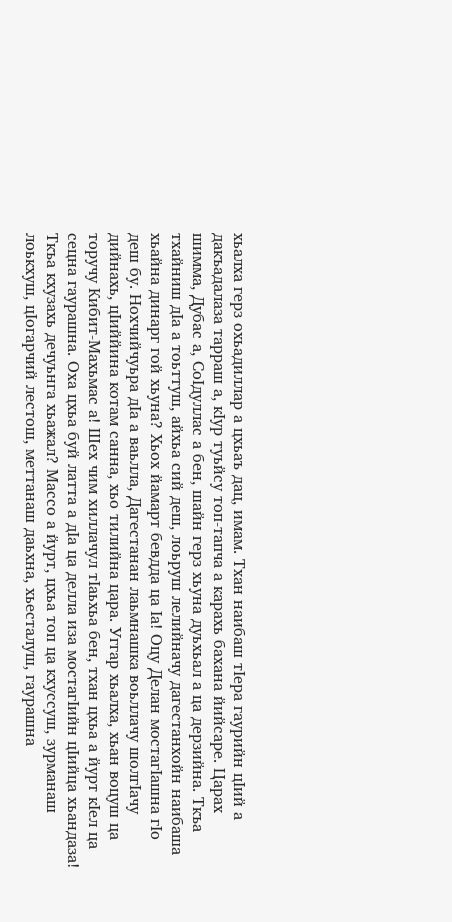хьалха герз охьадиллар а цхьаъ дац, имам. Тхан наибаш тIера гаурийн цIий а дакъадалаза тарраш а, кIур туьйсу топ-тапча а карахь бахана йийсаре. Царах шимма, Дубас а, СоIдуллас а бен, шайн герз хьуна дуьхьал а ца дерзийна. Ткъа тхайниш дIа а тоьттуш, айхьа сий деш, лоьруш лелийначу дагестанхойн наибаша хьайна динарг гой хьуна? Хьох йамарт бевдда ца Iа! Оцу Делан мостагIашна гIo деш бу. Нохчийчуьра дIа а ваьлла, Дагестанан лаьмнашка воьллачу шолгIачу дийнахь, цIиййина котам санна, хьо тилийна цара. Уггар хьалха, хьан воцуш ца торучу Кибит-Махьмас а! Шех чим хиллачул тIаьхьа бен, тхан цхьа а йурт кIел ца сецна гаурашна. Оха цхьа буй латта а дIа ца делла иза мостагIийн цIийца хьандаза! Ткъа кхузахь дечуьнга хьажал? Массо а йурт, цхьа топ ца кхуссуш, зурманаш лоькхуш, цIогарчий лестош, меттанаш даьхна, хьесталуш, гаурашна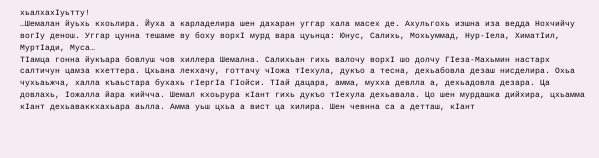хьалхахIуьтту!
…Шемалан йуьхь кхоьлира. Йуха а карладелира шен дахаран уггар хала масех де. Ахульгохь иэшна иза ведда Нохчийчу вогIу денош. Уггар цунна тешаме ву боху ворхI мурд вара цуьнца: Юнус, Салихь, Мохьуммад, Нур-Iела, ХиматIил, МуртIади, Муса…
ТIамца гонна йукъара бовлуш чов хиллера Шемална. Салихьан гихь валочу ворхI шо долчу ГIеза-Махьмин настарх салтичун цамза кхеттера. Цхьана лекхачу, готтачу чIожа тIехула, дукъо а тесна, дехьабовла дезаш нисделира. Охьа чухьаьжча, халла къаьстара бухахь гIергIа ГIойси. ТIай дацара, амма, мухха девлла а, дехьадовла дезара. Ца довлахь, Iожалла йара кийчча. Шемал кхоьрура кIант гихь дукъо тIехула дехьавала. Цо шен мурдашка дийхира, цхьамма кIант дехьаваккхахьара аьлла. Амма уьш цхьа а вист ца хилира. Шен чевнна са а детташ, кIант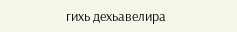гихь дехьавелира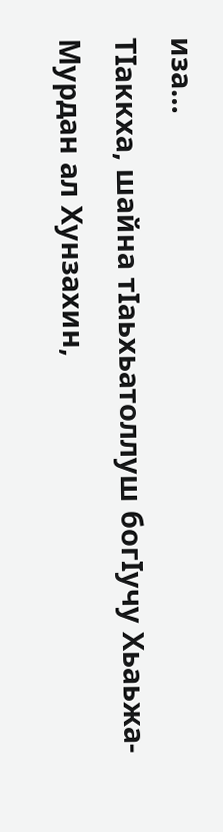иза…
ТIаккха, шайна тIаьхьатоллуш богIучу Хьаьжа-Мурдан ал Хунзахин,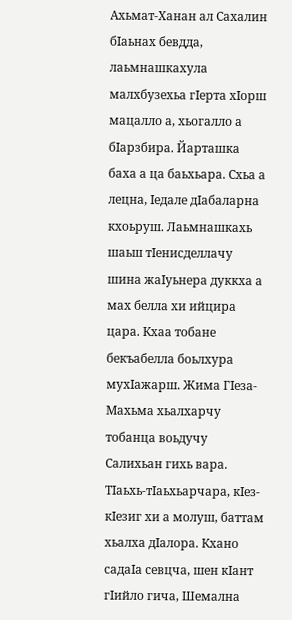Ахьмат-Ханан ал Сахалин бIаьнах бевдда, лаьмнашкахула малхбузехьа гIерта хIорш мацалло а, хьогалло а бIарзбира. Йарташка баха а ца баьхьара. Схьа а лецна, Iедале дIабаларна кхоьруш. Лаьмнашкахь шаьш тIенисделлачу шина жаIуьнера дуккха а мах белла хи ийцира цара. Кхаа тобане бекъабелла боьлхура мухIажарш. Жима ГIеза-Махьма хьалхарчу тобанца воьдучу Салихьан гихь вара. ТIаьхь-тIаьхьарчара, кIез-кIезиг хи а молуш, баттам хьалха дIалора. Кхано садаIа севцча, шен кIант гIийло гича, Шемална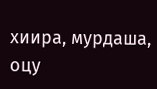хиира, мурдаша, оцу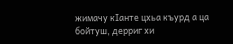жимачу кIанте цхьа къурд а ца бойтуш, дерриг хи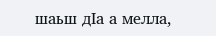шаьш дIа а мелла,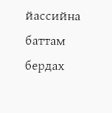йассийна баттам бердах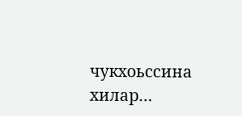чукхоьссина хилар…